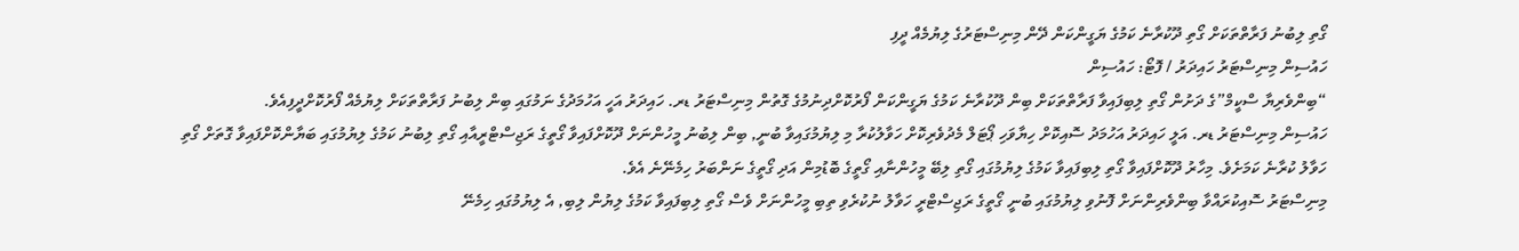ގޯތި ލިބުނު ފަރާތްތަކަށް ގޯތި ދޫކުރާނެ ކަމުގެ ޔަގީންކަން ދޭން މިނިސްޓަރުގެ ލިޔުމެއް ދީފި
ހައުސިން މިނިސްޓަރު ހައިދަރު / ފޮޓޯ: ހައުސިން
“ބިންވެރިޔާ ސްކީމް”ގެ ދަށުން ގޯތި ލިބިފައިވާ ފަރާތްތަކަށް ބިން ދޫކުރާނެ ކަމުގެ ޔަގީންކަން ފޯރުކޮށްދިނުމުގެ ގޮތުން މިނިސްޓަރު ޑރ. ހައިދަރު އަހީ އަހުމަދުގެ ނަމުގައި ބިން ލިބުނު ފަރާތްތަކަށް ލިޔުމެއް ފޯރުކޮށްދީފިއެވެ.
ހައުސިން މިނިސްޓަރު ޑރ. އަލީ ހައިދަރު އަހުމަދު ސޮއިކޮށް ހިޔާވަހި ޕޯޓަލް މެދުވެރިކޮށް ހަވާލުކުރާ މި ލިޔުމުގައިވާ ބުނީ, ބިން ލިބުނު މީހުންނަށް ދޫކޮށްފައިވާ ގޯތީގެ ރަޖިސްޓްރީއާއި ގޯތި ލިބުނު ކަމުގެ ލިޔުމުގައި ބަޔާންކޮށްފައިވާ ގޮތަށް ގޯތި ހަވާލު ކުރާނެ ކަމަށެވެ. މިހާރު ދޫކޮށްފައިވާ ގޯތި ލިބިފައިވާ ކަމުގެ ލިޔުމުގައި ގޯތި ލިބޭ މީހުންނާއި ގޯތީގެ ބޮޑުމިން އަދި ގޯތީގެ ނަންބަރު ހިމެނޭނެ އެވެ.
މިނިސްޓަރު ސޮއިކުރައްވާ ބިންވެރިންނަށް ފޮނުވި ލިޔުމުގައި ބުނީ ގޯތީގެ ރަޖިސްޓްރީ ހަވާލު ނުކުރެވި ތިބި މީހުންނަށް ވެސް ގޯތި ލިބިފައިވާ ކަމުގެ ލިޔުން ލިބި, އެ ލިޔުމުގައި ހިމެނޭ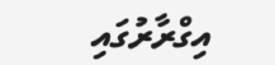އިގްރާރުގައި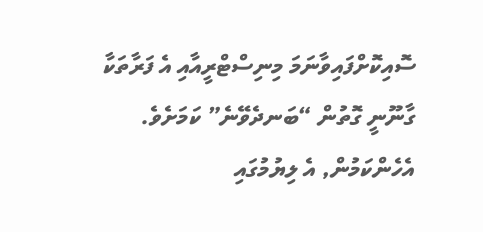ސޮއިކޮށްފައިވާނަމަ މިނިސްޓްރީއާއި އެ ފަރާތަކާ ގާނޫނީ ގޮތުން “ބަނދެވޭނެ” ކަމަށެވެ. އެހެންކަމުން, އެ ލިޔުމުގައި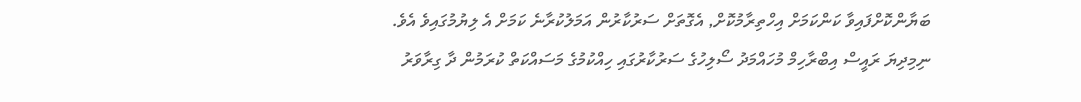ބަޔާންކޮށްފައިވާ ކަންކަމަށް އިހްތިރާމުކޮށް, އެގޮތަށް ސަރުކާރުން އަމަލުކުރާނެ ކަމަށް އެ ލިޔުމުގައިވެ އެވެ.
ނިމިދިޔަ ރައީސް އިބްރާހިމް މުހައްމަދު ސޯލިހުގެ ސަރުކާރުގައި ހިއްކުމުގެ މަސައްކަތް ކުރަމުން ދާ ގިރާވަރު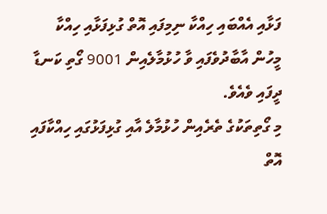ފަޅާއި އެއްބައި ހިއްކާ ނިމިފައި އޮތް ގުޅިފަޅާއި ހިއްކާ މީހުން އާބާދުވެފައި ވާ ހުޅުމާލެއިން 9001 ގޯތި ކަނޑާ ދީފައި ވެއެވެ.
މި ގޯތިތަކުގެ ތެރެއިން ހުޅުމާލެ އާއި ގުޅިފަޅުގައި ހިއްކާފައި އޮތް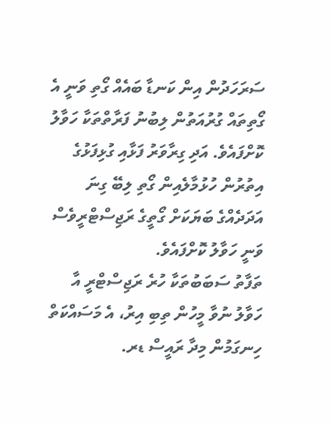ސަރަހަދުން އިން ކަނޑާ ބައެއް ގޯތި ވަނީ އެ ގޯތިތައް ގުރުއަތުން ލިބުނު ފަރާތްތަކާ ހަވާލު ކޮށްފައެވެ. އަދި ގިރާވަރު ފަޅާއި ގުޅިފަޅުގެ އިތުރުން ހުޅުމާލެއިން ގޯތި ލިބޭ ގިނަ އަދަދެއްގެ ބަޔަކަށް ގޯތީގެ ރަޖިސްޓްރީވެސް ވަނީ ހަވާލު ކޮށްފައެވެ.
ތަފާތު ސަބަބުތަކާ ހުރެ ރަޖިސްޓްރީ އާ ހަވާލު ނުވާ މީހުން ތިބި އިރު، އެ މަސައްކަތް ހިނގަމުން މިދާ ރައީސް ޑރ.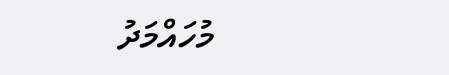މުހައްމަދު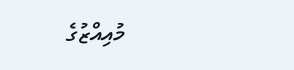މުއިއްޒުގެ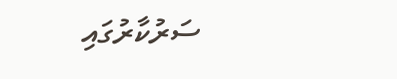ސަރުކާރުގައި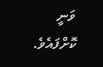ވަނީ ކޮށްފައެވެ.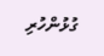ގުޅުންހުރި